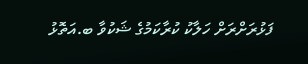ފަޅުރަށްރަށް ހަލާކު ކުރާކަމުގެ ޝަކުވާ ބ.އަތޮޅު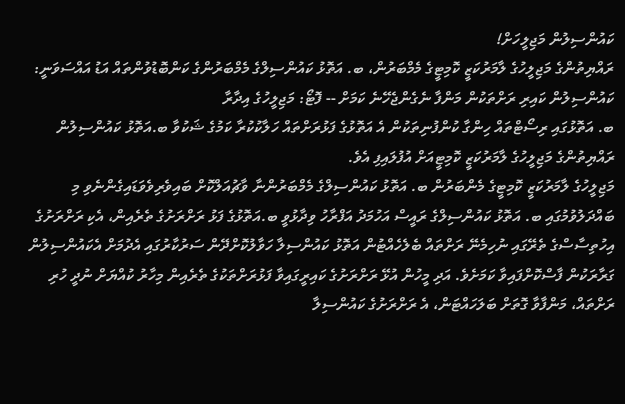ކައުންސިލުން މަޖިލީހަށް!
ރައްޔިތުންގެ މަޖިލީހުގެ ލާމަރުކަޒީ ކޮމިޓީގެ މެމްބަރުން، ބ. އަތޮޅު ކައުންސިލްގެ މެމްބަރުންގެ ކަންބޮޑުވުންތައް އަޑު އައްސަވަނީ: ކައުންސިލުން ކައިރި ރަށްތަކުން މަންފާ ނެގެންޖެހޭނެ ކަމަށް -- ފޮޓޯ: މަޖިލީހުގެ އިދާރާ
ބ. އަތޮޅުގައި ރިސޯޓްތައް ހިންގާ ކުންފުނިތަކުން އެ އަތޮޅުގެ ފަޅުރަށްތައް ހަލާކުކުރާ ކަމުގެ ޝަކުވާ ބ.އަތޮޅު ކައުންސިލުން ރައްޔިތުންގެ މަޖިލީހުގެ ލާމަރުކަޒީ ކޮމިޓީއަށް އުފުލައިފި އެވެ.
މަޖިލީހުގެ ލާމަރުކަޒީ ކޮމިޓީގެ މެންބަރުން ބ. އަތޮޅު ކައުންސިލްގެ މެމްބަރުންނާ ވާޗުއަލްކޮށް ބައިވެރިވެވަޑައިގެންނެވި މި ބައްދަލުވުމުގައި ބ. އަތޮޅު ކައުންސިލްގެ ރައީސް އަހުމަދު އަފްރާހު ވިދާޅުވީ ބ.އަތޮޅުގެ ފަޅު ރަށްރަށުގެ ތެރެއިން، އެކި ރަށްރަށުގެ އިހުތިސާސްގެ ތެރޭގައި ނުހިމެނޭ ރަށްތައް ބެލެހެއްޓުން އަތޮޅު ކައުންސިލާ ހަވާލުކޮށްދޭން ސަރުކާރުގައި އެދުމަށް އެކައުންސިލުން  ގަރާރަކުން ފާސްކޮށްފައިވާ ކަމަށެވެ. އަދި މީހުން އުޅޭ ރަށްރަށުގެ ކައިރީގައިވާ ފަޅުރަށްތަކުގެ ތެރެއިން މިހާރު ކުއްޔަށް ނުދީ ހުރި ރަށްތައް، މަންފާވާ ގޮތަށް ބަލަހައްޓަން، އެ ރަށްރަށުގެ ކައުންސިލާ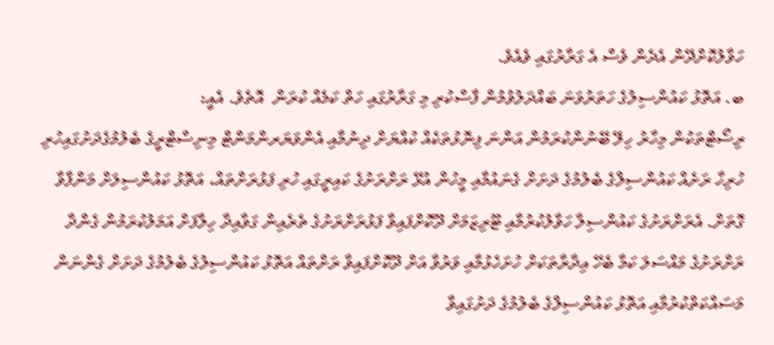ހަވާލުކޮށްދޭން އެދެން ވެސް އެ ގަރާރުގައި ވެއެވެ.
ބ. އަތޮޅު ކައުންސިލުގެ ހަތަރުވަނަ ބައްދަލުވުމުން ފާސްކުރި މި ގަރާރުގައި ހަތް ކަމެއް ކުރަން  އޮތެވެ. އެއީ:
ރިސޯޓްތަކުން މިހާރު ހިލޭ ބޭނުންކުރަމުން އަންނަ ފިނޮޅުތަކެއް ކުއްޔަށް ދިނުމާއި އެންވަޔަރންމަންޓް މިނިސްޓްރީގެ ބެލުމުގެދަށުގައިހުރި ހުރިހާ ރަށެއް ކައުންސިލްގެ ބެލުމުގެ ދަށަށް ގެނައުމާއި މީހުން އުޅޭ ރަށްރަށުގެ ކައިރީގައި ހުރި ފަޅުރަށްތައް، އަތޮޅު ކައުންސިލަށް މަންފާވާ ގޮތަށް. އެރަށްރަށުގެ ކައުންސިލާ ހަވާލުކުރުމާއި ޓޫރިޒަމަށް ދޫކޮށްފައިވާ ފަޅުރަށްރަށުގެ ތެރެއިން ގަވާއިދާ ހިލާފަށް އަމަލުކުރަމުން ގެންދާ ރަށްރަށުގެ މައްސަލަ ކަމާ ބެހޭ އިދާރާތަކަށް ހުށަހެޅުމާއި ވަރުވާ އަށް ދޫކޮށްފައިވާ ރަށްތައް އަތޮޅު ކައުންސިލުގެ ބެލުމުގެ ދަށަށް ގެންނަން މަސައްކަތްކުރުމާއި އަތޮޅު ކައުންސިލްގެ ބެލުމުގެ ދަށުގައިވާ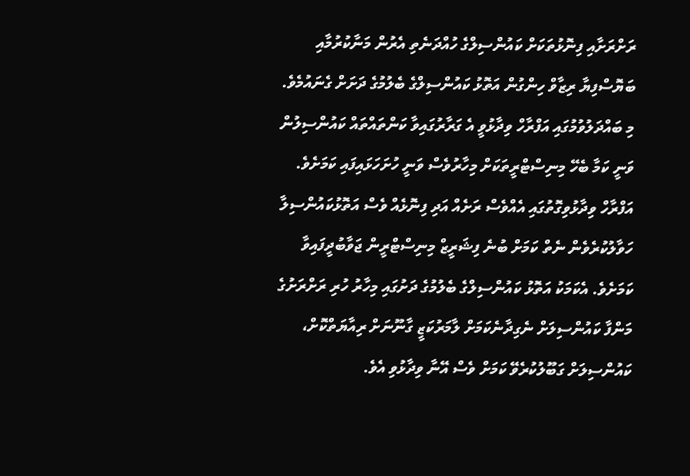ރަށްރަށާއި ފިނޮޅުތަކަށް ކައުންސިލްގެ ހުއްދަނެތި އެރުން މަނާކުރުމާއި ބަޔޮސްފިޔާ ރިޒާވް ހިންގުން އަތޮޅު ކައުންސިލްގެ ބެލުމުގެ ދަށަށް ގެނައުމެވެ.
މި ބައްދަލުވުމުގައި އަފްރާހް ވިދާޅުވީ އެ ގަރާރުގައިވާ ކަންތައްތައް ކައުންސިލުން ވަނީ ކަމާ ބެހޭ މިނިސްޓްރީތަކަށް މިހާރުވެސް ވަނީ ހުށަހަޅައިފައި ކަމަށެވެ.
އަފްރާހް ވިދާޅުވިގޮތުގައި އެއްވެސް ރަށެއް އަދި ފިނޮޅެއް ވެސް އަތޮޅުކައުންސިލާ ހަވާލުކުރެވެން ނެތް ކަމަށް ބުނެ ފިޝަރީޒް މިނިސްޓްރީން ޖަވާބުދީފައިވާ ކަމަށެވެ. އެކަމަކު އަތޮޅު ކައުންސިލްގެ ބެލުމުގެ ދަށުގައި މިހާރު ހުރި ރަށްރަށުގެ މަންފާ ކައުންސިލަށް ނެގިދާނެކަމަށް ލާމަރުކަޒީ ގާނޫނަށް ރިއާޔަތްކޮށް، ކައުންސިލަށް ގަބޫލުކުރެވޭ ކަމަށް ވެސް އޭނާ ވިދާޅުވި އެވެ.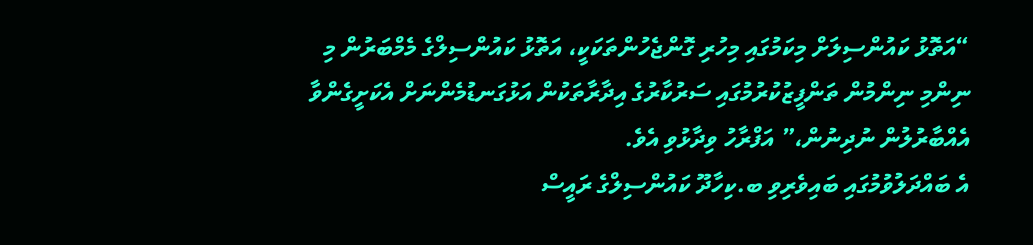“އަތޮޅު ކައުންސިލަށް މިކަމުގައި މިހުރި ގޮންޖެހުންތަކަކީ، އަތޮޅު ކައުންސިލްގެ މެމްބަރުން މި ނިންމި ނިންމުން ތަންފީޒުކުރުމުގައި ސަރުކާރުގެ އިދާރާތަކުން އަޅުގަނޑުމެންނަށް އެކަށީގެންވާ އެއްބާރުލުން ނުދިނުން،” އަފްރާހު ވިދާޅުވި އެވެ.
އެ ބައްދަލުވުމުގައި ބައިވެރިވި ބ.ކިހާދޫ ކައުންސިލްގެ ރައީސް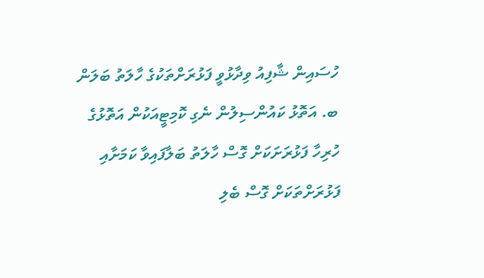ހުސައިން ޝާފިއު ވިދާޅުވީ ފަޅުރަށްތަކުގެ ހާލަތު ބަލަން ބ. އަތޮޅު ކައުންސިލުން ނެގި ކޮމިޓީއަކުން އަތޮޅުގެ ހުރިހާ ފަޅުރަށަކަށް ގޮސް ހާލަތު ބަލާފައިވާ ކަމަށާއި ފަޅުރަށްތަކަށް ގޮސް ބެލި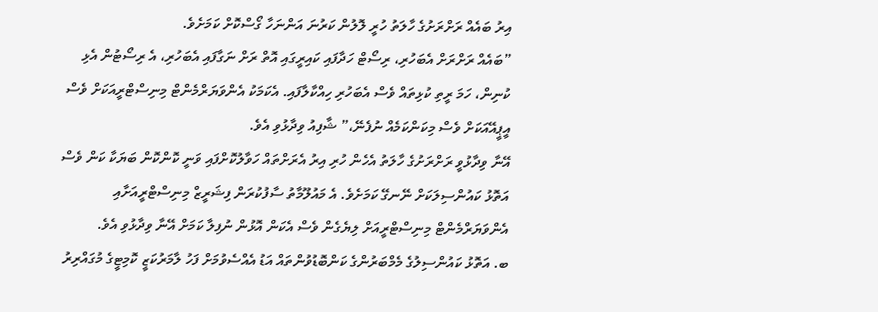އިރު ބައެއް ރަށްރަށުގެ ހާލަތު ހުރީ ލޮލުން ކަރުނަ އަންނަހާ ގޯސްކޮށް ކަމަށެވެ.
”ބައެއް ރަށްރަށް އެބަހުރި، ރިސޯޓް ހަދާފައި ކައިރީގައި އޮތް ރަށް ނަގާފައި އެބަހުރި، އެ ރިސޯޓުން އެޅި ކުނިން، ހަމަ ރީތި ކުޅިތައް ވެސް އެބަހުރި ހިއްކާލާފައި. އެކަމަކު އެންވަޔަރްމެންޓް މިނިސްޓްރީއަކަށް ވެސް އީޕީއޭއަކަށް ވެސް މިކަންކަމެއް ނުފެނޭ،” ޝާފިއު ވިދާޅުވި އެވެ.
އޭނާ ވިދާޅުވީ ރަށްރަށުގެ ހާލަތު އެހެން ހުރި އިރު އެރަށްތައް ހަވާލުކޮށްފައި ވަނީ ކޮންކޮން ބަޔަކާ ކަން ވެސް އަތޮޅު ކައުންސިލަކަށް ނޭނގޭ ކަމަށެވެ. އެ މައުލޫމާތު ސާފުކުރަން ފިޝަރީޒް މިނިސްޓްރީއަށާއި އެންވަޔަރްމެންޓް މިނިސްޓްރީއަށް ލިޔެގެން ވެސް އެކަން އޮޅުން ނުފިލާ ކަމަށް އޭނާ ވިދާޅުވި އެވެ.
ބ. އަތޮޅު ކައުންސިލުގެ މެމްބަރުންގެ ކަންބޮޑުވުންތައް އަޑު އެއްސެވުމަށް ފަހު ލާމަރުކަޒީ ކޮމިޓީގެ މުގައްރިރު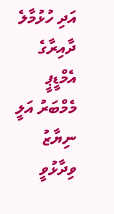އަދި ހުޅުމާލެ ދާއިރާގެ އެމްޑީޕީ މެމްބަރު އަލީ ނިޔާޒު ވިދާޅުވީ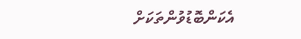އެކަންބޮޑުވުންތަކަށް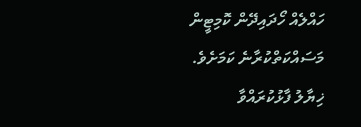ހައްލެއް ހޯދައިދޭން ކޮމިޓީން މަސައްކަތްކުރާނެ ކަމަށެވެ.
ޚިޔާލު ފާޅުކުރައްވާ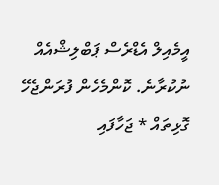އީމެއިލް އެޑްރެސް ޕަބްލިޝްއެއް ނުކުރާނެ. ކޮންމެހެން ފުރަންޖެހޭ ގޮޅިތައް * ޖަހާފައި